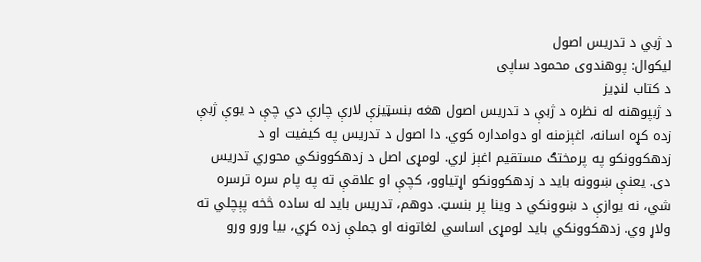د ژبي د تدریس اصول
لیکوال: پوهندوی محمود ساپی
د کتاب لنډیز
د ژبپوهنه له نظره د ژبې د تدریس اصول هغه بنسټیزې لارې چارې دي چې د یوې ژبې زده کړه اسانه، اغېزمنه او دوامداره کوي. دا اصول د تدریس په کیفیت او د زدهکوونکو په پرمختګ مستقیم اغېز لري. لومړی اصل د زدهکوونکي محوري تدریس دی. یعنې ښوونه باید د زدهکوونکو اړتیاوو، کچې او علاقې ته په پام سره ترسره شي، نه یوازې د ښوونکي د وینا پر بنسټ. دوهم، تدریس باید له ساده څخه پېچلي ته ولاړ وي. زدهکوونکي باید لومړی اساسي لغاتونه او جملې زده کړي، بیا ورو ورو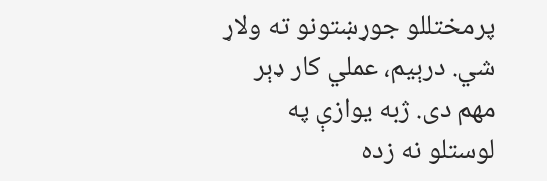پرمختللو جوړښتونو ته ولاړ شي. درېیم، عملي کار ډېر مهم دی. ژبه یوازې په لوستلو نه زده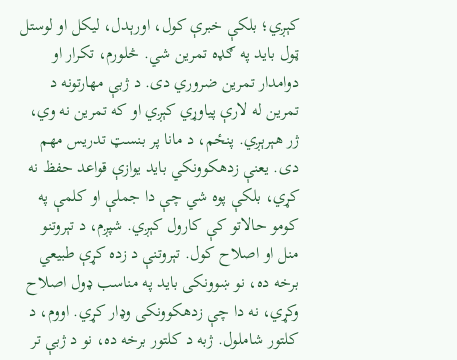کېږي؛ بلکې خبرې کول، اورېدل، لیکل او لوستل ټول باید په ګډه تمرین شي. څلورم، تکرار او دوامدار تمرین ضروري دی. د ژبې مهارتونه د تمرین له لارې پیاوړي کېږي او که تمرین نه وي، ژر هېرېږي. پنځم، د مانا پر بنسټ تدریس مهم دی. یعنې زدهکوونکي باید یوازې قواعد حفظ نه کړي، بلکې پوه شي چې دا جملې او کلمې په کومو حالاتو کې کارول کېږي. شپږم، د تېروتنو منل او اصلاح کول. تېروتنې د زده کړې طبیعي برخه ده، نو ښوونکی باید په مناسب ډول اصلاح وکړي، نه دا چې زدهکوونکی وډار کړي. اووم، د کلتور شاملول. ژبه د کلتور برخه ده، نو د ژبې تر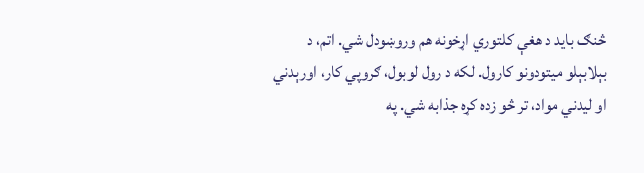څنګ باید د هغې کلتوري اړخونه هم وروښودل شي. اتم، د بېلابېلو میتودونو کارول. لکه د رول لوبول، ګروپي کار، اورېدني او لیدني مواد، تر څو زده کړه جذابه شي. په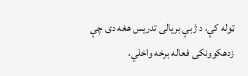ټوله کې، د ژبې بریالی تدریس هغه دی چې زدهکوونکی فعاله برخه واخلي،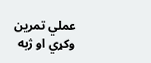عملي تمرین وکړي او ژبه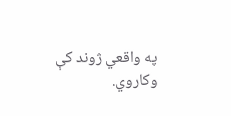په واقعي ژوند کې وکاروي.